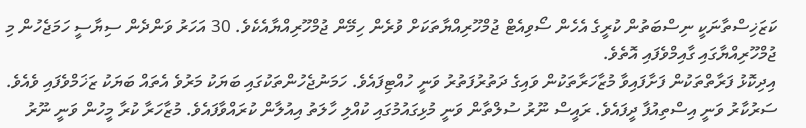ކަޒަޚިސްތާނަކީ ނިސްބަތުން ކުރީގެ އެހެން ސޯވިއެޓް ޖުމްހޫރިއްޔާތަކަށް ވުރެން ހިމޭން ޖުމްހޫރިއްޔާއެކެވެ. 30 އަހަރު ވަންދެން ސިޔާސީ ހަމަޖެހުން މި ޖުމްހޫރިއްޔާގައި ގާއިމްވެފައި އޮތެވެ.
އިދިކޮޅު ފަރާތްތަކުން ފަށާފައިވާ މުޒާހަރާތަކުން ވައިގެ ދަތުރުފަތުރު ވަނީ ހުއްޓިފައެވެ. ހަމަނުޖެހުންތަކުގައި ބަޔަކު މަރުވެ އެތައް ބަޔަކު ޒަޚަމްވެފައި ވެއެވެ. ސަރުކާރު ވަނީ އިސްތިއުފާ ދީފައެވެ. ރައީސް ނޫރު ސުލްތާން ވަނީ މުޅިގައުމުގައި ކުއްލި ހާލަތު އިއުލާން ކުރައްވާފައެވެ. މުޒާހަރާ ކުރާ މީހުން ވަނީ ނޫރު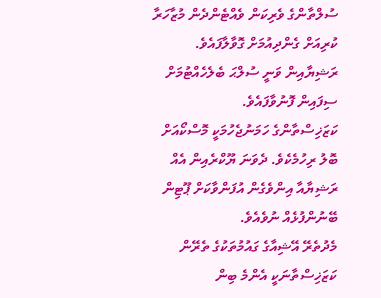ސުލްތާންގެ ވެރިކަން ވެއްޓެންދެން މުޒާހަރާ ކުރިއަށް ގެންދިއުމަށް ގޮވާލާފައެވެ.
ރަޝިޔާއިން ވަނީ ސުލްޙަ ބެލެހެއްޓުމަށް ސިފައިން ފޮނުވާފައެވެ.
ކަޒަޚިސްތާންގެ ހަމަނުޖެހުމަކީ މޮސްކޯއަށް ބޮލު ރިހުމެކެވެ. ދެވަނަ ޔޫކްރެއިން އެއް ރަޝިޔާއާ އިންވެގެން އުފަންވާކަށް ޕޫޓިން ބޭނުންފުޅެއް ނުވެއެވެ.
މެދުތެރޭ އޭޝިއާގެ ގައުމުތަކުގެ ތެރޭން ކަޒަޚިސްތާނަކީ އެންމެ ބިން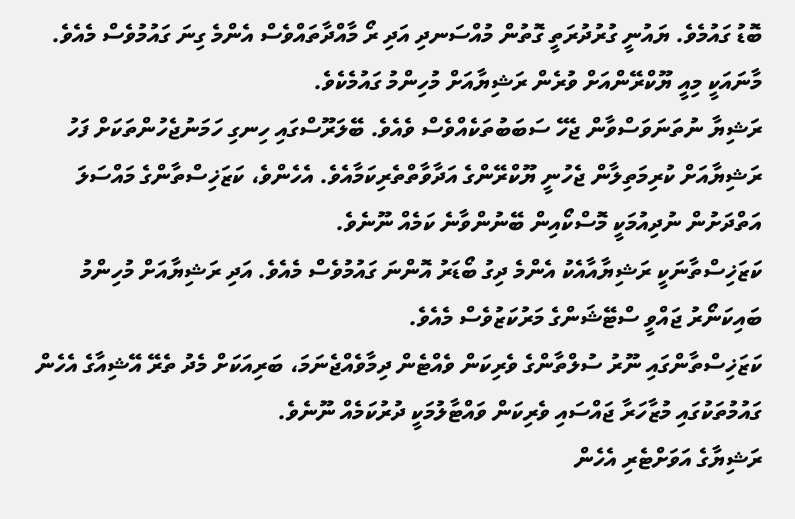ބޮޑު ގައުމެވެ. ޔައުނީ ގުރުދުރަތީ ގޮތުން މުއްސަނދި އަދި ރޯ މާއްދާތައްވެސް އެންމެ ގިނަ ގައުމުވެސް މެއެވެ. މާނައަކީ މިއީ ޔޫކްރޭންއަށް ވުރެން ރަޝިޔާއަށް މުހިންމު ގައުމެކެވެ.
ރަޝިޔާ ނުތަނަވަސްވާން ޖެހޭ ސަބަބުތަކެއްވެސް ވެއެވެ. ބޭލަރޫސްގައި ހިނގި ހަމަނުޖެހުންތަކަށް ފަހު ރަޝިޔާއަށް ކުރިމަތިލާން ޖެހުނީ ޔޫކްރޭންގެ އަދާވާތްތެރިކަމާއެވެ. އެހެންވެ، ކަޒަޚިސްތާންގެ މައްސަލަ އަތްދަށުން ނުދިއުމަކީ މޮސްކޯއިން ބޭނުންވާނެ ކަމެއް ނޫނެވެ.
ކަޒަޚިސްތާނަކީ ރަޝިޔާއާއެކު އެންމެ ދިގު ބޯޑަރު އޮންނަ ގައުމުވެސް މެއެވެ. އަދި ރަޝިޔާއަށް މުހިންމު ބައިކަނޯރު ޖައްވީ ސްޓޭޝަންގެ މަރުކަޒުވެސް މެއެވެ.
ކަޒަޚިސްތާންގައި ނޫރު ސުލްތާންގެ ވެރިކަން ވެއްޓެން ދިމާވެއްޖެނަމަ، ބަރިއަކަށް މެދު ތެރޭ އޭޝިއާގެ އެހެން ގައުމުތަކުގައި މުޒާހަރާ ޖައްސައި ވެރިކަން ވައްޓާލުމަކީ ދުރުކަމެއް ނޫނެވެ.
ރަޝިޔާގެ އަވަށްޓެރި އެހެން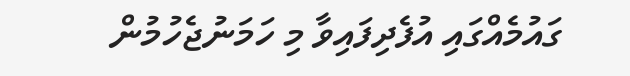ގައުމެއްގައި އުފެދިފައިވާ މި ހަމަނުޖެހުމުން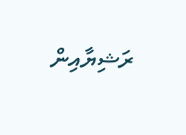ރަޝިޔާއިން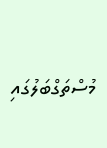މުސްތަގްބަލުގައި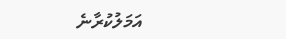އަމަލުކުރާނެ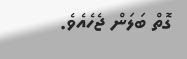ގޮތް ބަލަން ޖެހެއެވެ.